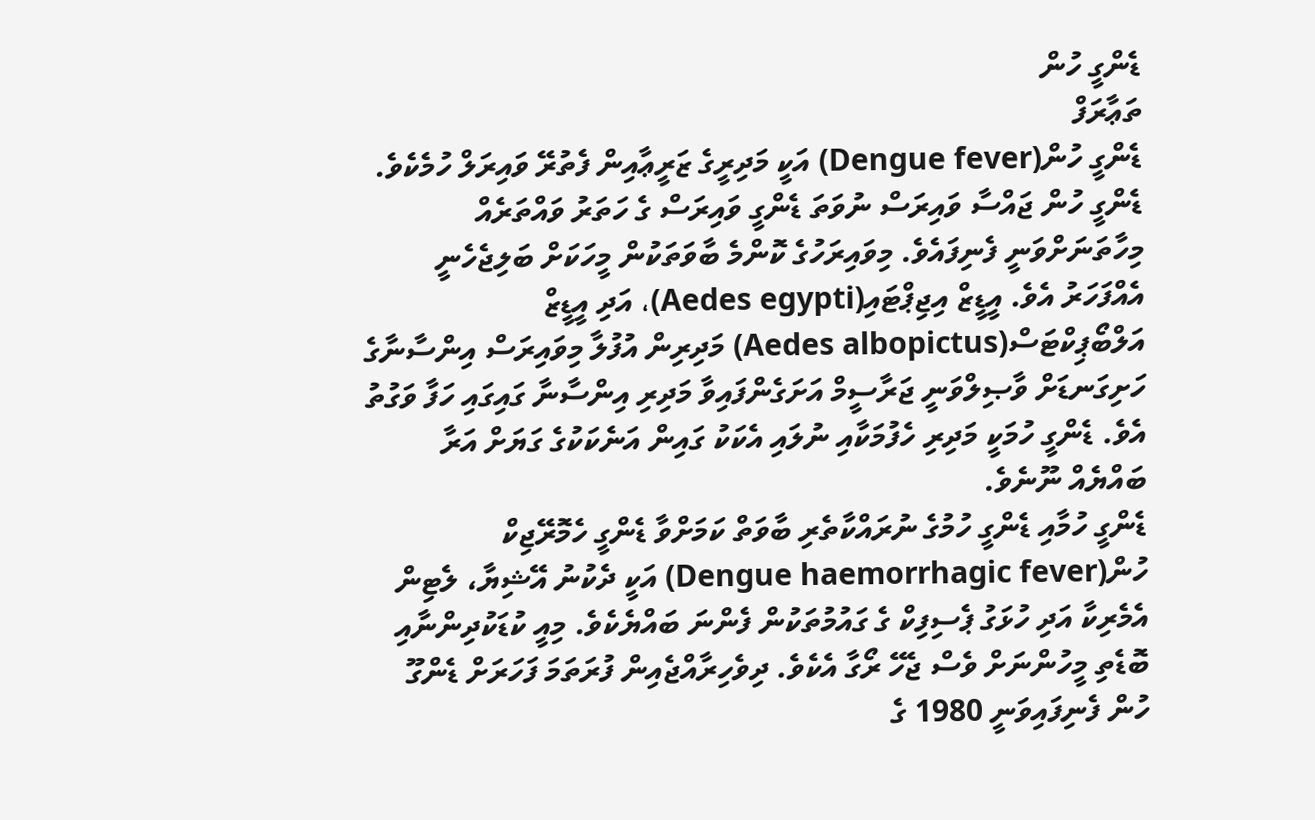ޑެންގީ ހުން
ތަޢާރަފް
ޑެންގީ ހުން(Dengue fever) އަކީ މަދިރީގެ ޒަރީޢާއިން ފެތުރޭ ވައިރަލް ހުމެކެވެ. ޑެންގީ ހުން ޖައްސާ ވައިރަސް ނުވަތަ ޑެންގީ ވައިރަސް ގެ ހަތަރު ވައްތަރެއް މިހާތަނަށްވަނީ ފެނިފައެވެ. މިވައިރަހުގެ ކޮންމެ ބާވަތަކުން މީހަކަށް ބަލިޖެހެނީ އެއްފަހަރު އެވެ. އީޑީޒް އިޖިޕްޓައި(Aedes egypti)، އަދި އީޑީޒް އަލްބޯޕިކްޓަސް(Aedes albopictus) މަދިރިން އުފުލާ މިވައިރަސް އިންސާނާގެ ހަށިގަނޑަށް ވާޞިލްވަނީ ޖަރާސީމް އަށަގެންފައިވާ މަދިރި އިންސާނާ ގައިގައި ހަފާ ވަގުތު އެވެ. ޑެންގީ ހުމަކީ މަދިރި ހެފުމަކާއި ނުލައި އެކަކު ގައިން އަނެކަކުގެ ގަޔަށް އަރާ ބައްޔެއް ނޫނެވެ.
ޑެންގީ ހުމާއި ޑެންގީ ހުމުގެ ނުރައްކާތެރި ބާވަތް ކަމަށްވާ ޑެންގީ ހެމޮރޭޖިކް ހުން(Dengue haemorrhagic fever) އަކީ ދެކުނު އޭޝިޔާ، ލެޓިން އެމެރިކާ އަދި ހުޅަގު ޕެސިފިކް ގެ ގައުމުތަކުން ފެންނަ ބައްޔެކެވެ. މިއީ ކުޑަކުދިންނާއި ބޮޑެތި މީހުންނަށް ވެސް ޖެހޭ ރޯގާ އެކެވެ. ދިވެހިރާއްޖެއިން ފުރަތަމަ ފަހަރަށް ޑެންގޫ ހުން ފެނިފައިވަނީ 1980 ގެ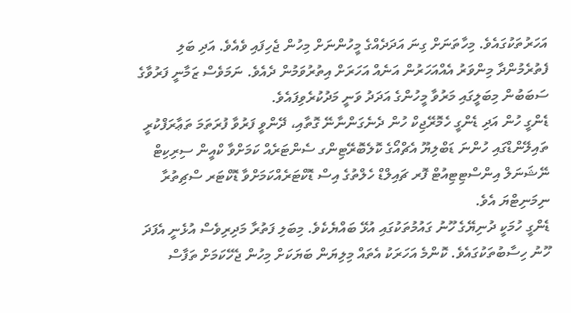އަހަރުތަކުގައެވެ. މިހާތަނަށް ގިނަ އަދަދެއްގެ މީހުންނަށް މިހުން ޖެހިފައި ވެއެވެ. އަދި ބަލި ފެތުރެމުންދާ މިންވަރު އެއްއަހަރުން އަނެއް އަހަރަށް އިތުރުވަމުން ދެއެވެ. ނަމަވެސް ޒަމާނީ ފަރުވާގެ ސަބަބުން މިބަލީގައި މަރުވާ މީހުންގެ އަދަދު ވަނީ މަދުކުރެވިފައެވެ.
ޑެންގީ ހުން އަދި ޑެންގީ ހެމޮރޭޖިކް ހުން ދެނެގަންނާނޭ ގޮތާއި، ދޭންވީ ފަރުވާ ފުރަތަމަ ތަޢާރަފްކުރީ ތައިލޭންޑްގައި ހުންނަ ޑަބްލިޔޫ އެޗްއޯގެ ކޮލެބޮރޭޓިންގ ސެންޓަރެއް ކަމަށްވާ ކްއީން ސިރިކިޓް ނޭޝަނަލް އިންސްޓިޓިއުޓް ފޮރ ޗައިލްޑް ހެލްތުގެ އިސް ޑޮކްޓަރެއްކަމަށްވާ ޑޮކްޓަރ ސްޗިތުރާ ނިމަނިޓްޔަ އެވެ.
ޑެންގީ ހުމަކީ ދުނިޔޭގެ ހޫނު ގައުމުތަކުގައި އުޅޭ ބައްޔެކެވެ. މިބަލި ފަތުރާ މަދިރިވެސް އުޅެނީ އެފަދަ ހޫނު ހިސާބުތަކުގައެވެ. ކޮންމެ އަހަރަކު އެތައް މިލިޔަން ބަޔަކަށް މިހުން ޖެހޭކަމަށް ތަފާސް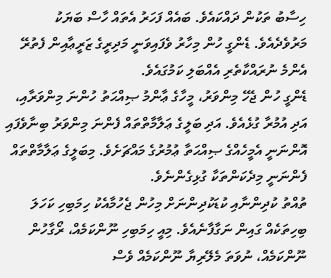ހިސާބު ތަކުން ދައްކައެވެ. ބައެއް ފަހަރު އެތައް ހާސް ބަޔަކު މަރުވެދެއެވެ. ޑެންގީ ހުން މިހާރު ވެފައިވަނީ މަދިރީގެ ޒަރީޢާއިން ފެތުރޭ އެންމެ ނުރައްކާތެރި އެއްބަލި ކަމުގައެވެ.
ޑެންގީ ހުން ޖެހޭ މިންވަރު، މީހާގެ ޢާންމު ޞިއްޙަތު ހުންނަ މިންވަރާއި، އަދި އުމުރާ ގުޅެއެވެ. އަދި ބަލީގެ ޢަލާމާތްތައް ފެންނަ މިންވަރު ބިނާވެފައި އޮންނަނީ އެމީހެއްގެ ޞިއްޙަތާ ޢުމުރުގެ މައްޗަށެވެ. މިބަލީގެ ޢަލާމާތްތައް ފެންނަނީ މިދެކަންތަކާ ގުޅިގެންނެވެ.
ތުއްތު ކުދިންނާއި ކުޑަކުދިންނަށް މިހުން ޖެހުމާއެކު ހިމަބިހި ކަހަލަ ބިހިތަކެއް ގައިން ނަގާފާނެއެވެ. މިއީ ހިމަބިހި ނޫންކަމެއް، ރޯގާހުން ނޫންކަމެއް، ނުވަތަ މެލޭރިޔާ ނޫންކަމެއް ވެސް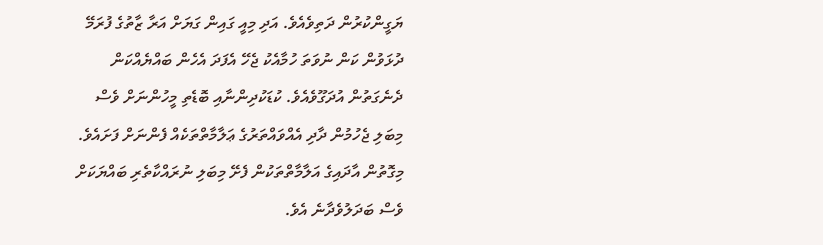ޔަގީންކުރުން ދަތިވެއެވެ. އަދި މިއީ ގައިން ގަޔަށް އަރާ ޒާތުގެ ފުރަމޭ ދުޅަވުން ކަން ނުވަތަ ހުމާއެކު ޖެހޭ އެފަދަ އެހެން ބައްޔެއްކަން ދެނެގަތުން އުދަގޫވެއެވެ. ކުޑަކުދިންނާއި ބޮޑެތި މީހުންނަށް ވެސް މިބަލި ޖެހުމުން ދާދި އެއްވައްތަރުގެ ޢަލާމާތްތަކެއް ފެންނަށް ފަށައެވެ. މިގޮތުން އާދައިގެ އަލާމާތްތަކުން ފެށޭ މިބަލި ނުރައްކާތެރި ބައްޔަކަށް ވެސް ބަދަލުވެދާނެ އެވެ.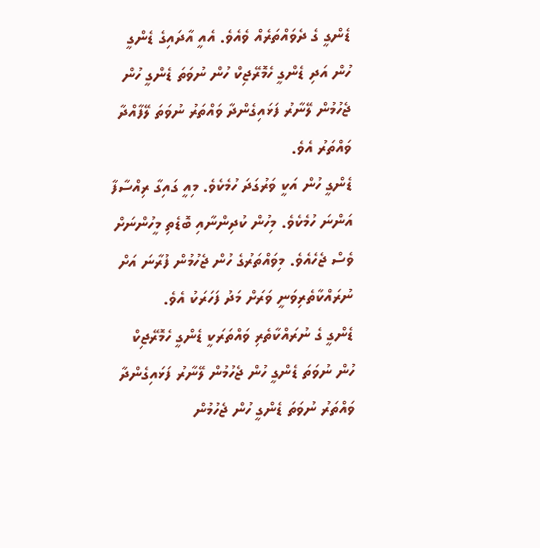ޑެންގީ ގެ ދެވައްތަރެއް ވެއެވެ. އެއީ އާދައިގެ ޑެންގީ ހުން އަދި ޑެންގީ ހެމޮރޭޖިކް ހުން ނުވަތަ ޑެންގީ ހުން ޖެހުމުން ލޭނާރު ފަޅައިގެންދާ ވައްތަރު ނުވަތަ ލޭފާއްދާ ވައްތަރު އެވެ.
ޑެންގީ ހުން އަކީ ވަރުގަދަ ހުމެކެވެ. މިއީ ގައިގާ ރިއްސާފާ އަންނަ ހުމެކެވެ. މިހުން ކުދިންނާއި ބޮޑެތި މީހުންނަށް ވެސް ޖެހެއެވެ. މިވައްތަރުގެ ހުން ޖެހުމުން ފުރާނަ އަށް ނުރައްކާތެރިވަނީ ވަރަށް މަދު ފަހަރަކު އެވެ.
ޑެންގީ ގެ ނުރައްކާތެރި ވައްތަރަކީ ޑެންގީ ހެމޮރޭޖިކް ހުން ނުވަތަ ޑެންގީ ހުން ޖެހުމުން ލޭނާރު ފަޅައިގެންދާ ވައްތަރު ނުވަތަ ޑެންގީ ހުން ޖެހުމުން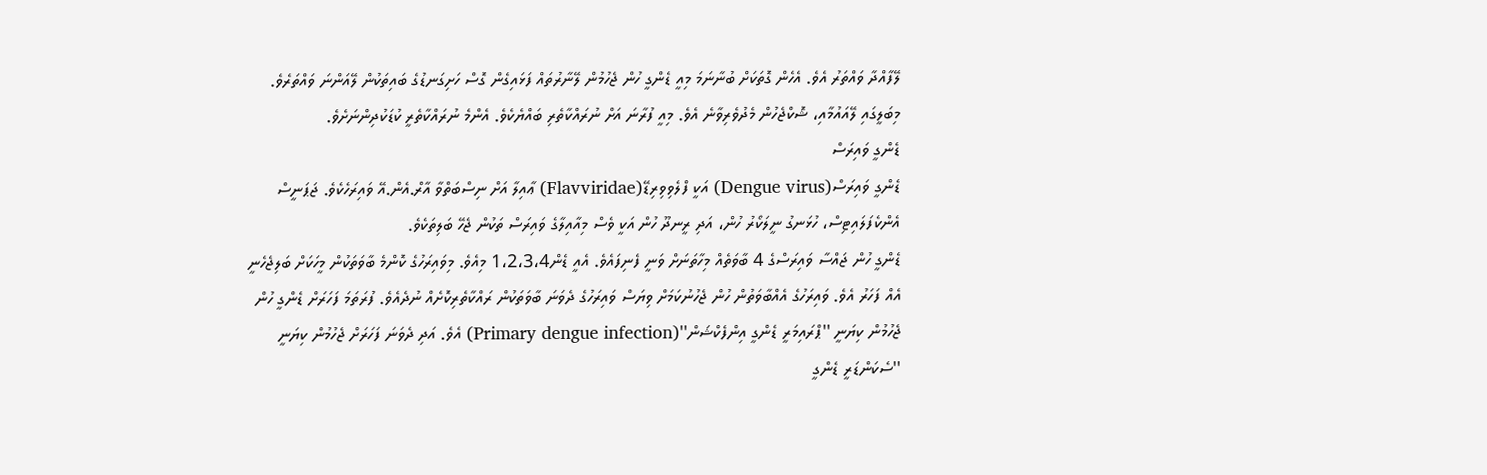ލޭފާއްދާ ވައްތަރު އެވެ. އެހެން ގޮތަކަށް ބުނާނަމަ މިއީ ޑެންގީ ހުން ޖެހުމުން ލޭނާރުތައް ފަޅައިގެން ގޮސް ހަށިގަނޑުގެ ބައިތަކުން ލޭއަންނަ ވައްތަރެވެ. މިބަލީގައި ލޭއައުމާއި، ޝޮކްޖެހުން މެދުވެރިވާނެ އެވެ. މިއީ ފުރާނަ އަށް ނުރައްކާތެރި ބައްޔެކެވެ. އެންމެ ނުރައްކާތެރީ ކުޑަކުދިންނަށެވެ.
ޑެންގީ ވައިރަސް
ޑެންގީ ވައިރަސް(Dengue virus) އަކީ ފްލެވިވިރިޑޭ(Flavviridae) ޢާއިލާ އަށް ނިސްބަތްވާ އާރް.އެން.އޭ ވައިރަހެކެވެ. ޖަޕަނީސް އެންކެފަލައިޓިސް، ހުޅަނގު ނީލަކޯރު ހުން، އަދި ރީނދޫ ހުން އަކީ ވެސް މިއާއިލާގެ ވައިރަސް ތަކުން ޖެހޭ ބަލިތަކެވެ.
ޑެންގީ ހުން ޖައްސާ ވައިރަސްގެ 4 ބާވަތެއް މިހާތަނަށް ވަނީ ފެނިފައެވެ. އެއީ ޑެން1،2،3،4 މިއެވެ. މިވައިރަހުގެ ކޮންމެ ބާވަތަކުން މީހަކަށް ބަލިޖެހެނީ އެއް ފަހަރު އެވެ. ވައިރަހުގެ އެއްބާވަތުން ހުން ޖެހުނުކަމަށް ވިޔަސް ވައިރަހުގެ ދެވަނަ ބާވަތަކުން ރައްކާތެރިކޮށެއް ނުދެއެވެ. ފުރަތަމަ ފަހަރަށް ޑެންގީ ހުން ޖެހުމުން ކިޔަނީ ''ޕްރައިމަރީ ޑެންގީ އިންފެކްޝަން''(Primary dengue infection) އެވެ. އަދި ދެވަނަ ފަހަރަށް ޖެހުމުން ކިޔަނީ ''ސެކަންޑަރީ ޑެންގީ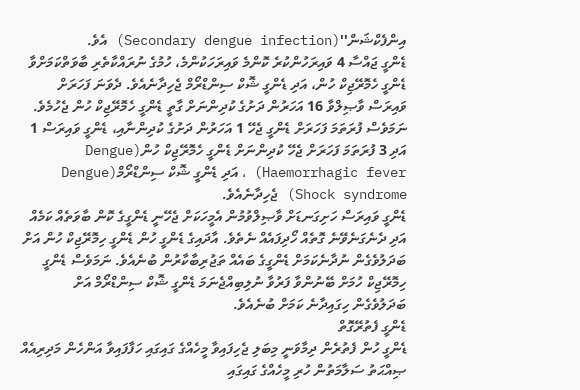އިންފެކްޝަން''(Secondary dengue infection) އެވެ.
ޑެންގީ ޖައްސާ 4 ވައިރަހުންކުރެ ކޮންމެ ވައިރަހަކުންމެ، ހުމުގެ ނުރައްކާތެރި ބާވަތްކަމަށްވާ ޑެންގީ ހެމޮރޭޖިކް ހުން، އަދި ޑެންގީ ޝޮކް ސިންޑްރޯމް ޖެހިދާނެއެވެ. ދެވަނަ ފަހަރަށް ވައިރަސް ވާޞިލްވާ 16 އަހަރުން ދަށުގެ ކުދިންނަށް ގާތީ ޑެންގީ ހެމޮރޭޖިކް ހުން ޖެހުމެވެ. ނަމަވެސް ފުރަތަމަ ފަހަރަށް ޑެންގީ ޖެހޭ 1 އަހަރުން ދަށުގެ ކުދިންނާއި، ޑެންގީ ވައިރަސް 1 އަދި 3 ފުރަތަމަ ފަހަރަށް ޖެހޭ ކުދިންނަށް ޑެންގީ ހެމޮރޭޖިކް ހުން(Dengue Haemorrhagic fever) ، އަދި ޑެންގީ ޝޮކް ސިންޑްރޯމް(Dengue Shock syndrome) ޖެހިދާނެއެވެ.
ޑެންގީ ވައިރަސް ހަށިގަނޑަށް ވާޞިލްވުމުން އެމީހަކަށް ޖެހޭނީ ޑެންގީގެ ކޮން ބާވަތެއް ކަމެއް އަދި ދެނެގަނެވޭނެ ގޮތެއް ހޯދިފައެއް ނެތެވެ. އާދައިގެ ޑެންގީ ހުން ޑެންގީ ހިމޮރޭޖިކް ހުން އަށް ބަދަލުވެގެން ނުދާނެކަމަށް ޑެންގީގެ ބައެއް ތަޖުރިބާކާރުން ބުނެއެވެ. ނަމަވެސް ޑެންގީ ހިމޮރޭޖިކް ހުމަށް ބޭނުންވާ ފަރުވާ ނުލިބިއްޖެނަމަ ޑެންގީ ޝޮކް ސިންޑްރޯމް އަށް ބަދަލުވެގެން ހިގައިދާނެ ކަމަށް ބުނެއެވެ.
ޑެންގީ ފެތުރޭގޮތް
ޑެންގީ ހުން ފެތުރެން ދިމާވަނީ މިބަލި ޖެހިފައިވާ މީހެއްގެ ގައިގައި ހަފާފައިވާ އަންހެން މަދިރިއެއް ޞިއްޙަތު ސަލާމަތުން ހުރި މީހެއްގެ ގައިގައި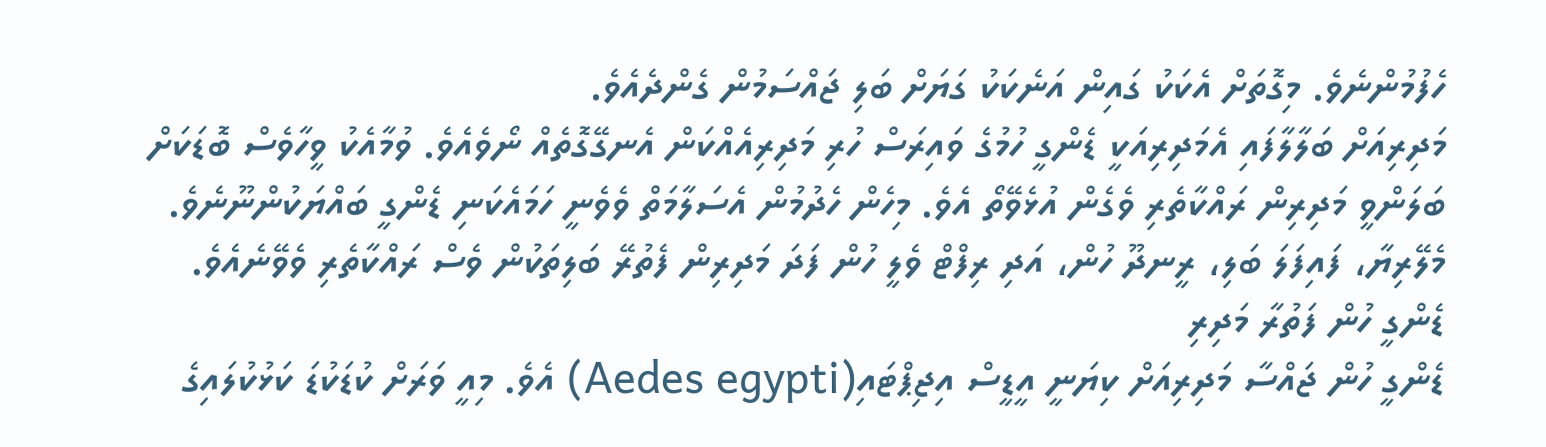ހެފުމުންނެވެ. މިގޮތަށް އެކަކު ގައިން އަނެކަކު ގަޔަށް ބަލި ޖައްސަމުން ގެންދެއެވެ.
މަދިރިއަށް ބަލާލާފައި އެމަދިރިއަކީ ޑެންގީ ހުމުގެ ވައިރަސް ހުރި މަދިރިއެއްކަން އެނގޭގޮތެއް ނޯވެއެވެ. ވުމާއެކު ވީހާވެސް ބޮޑަކަށް ބަލަންވީ މަދިރިން ރައްކާތެރި ވެގެން އުޅެވޭތޯ އެވެ. މިހެން ހެދުމުން އެސަލާމަތް ވެވެނީ ހަމައެކަނި ޑެންގީ ބައްޔަކުންނޫނެވެ. މެލޭރިޔާ، ފައިފަލަ ބަލި، ރީނދޫ ހުން، އަދި ރިފްޓް ވެލީ ހުން ފަދަ މަދިރިން ފެތުރޭ ބަލިތަކުން ވެސް ރައްކާތެރި ވެވޭނެއެވެ.
ޑެންގީ ހުން ފަތުރާ މަދިރި
ޑެންގީ ހުން ޖައްސާ މަދިރިއަށް ކިޔަނީ އީޑީސް އިޖިޕްޓައި(Aedes egypti) އެވެ. މިއީ ވަރަށް ކުޑަކުޑަ ކަޅުކުލައިގެ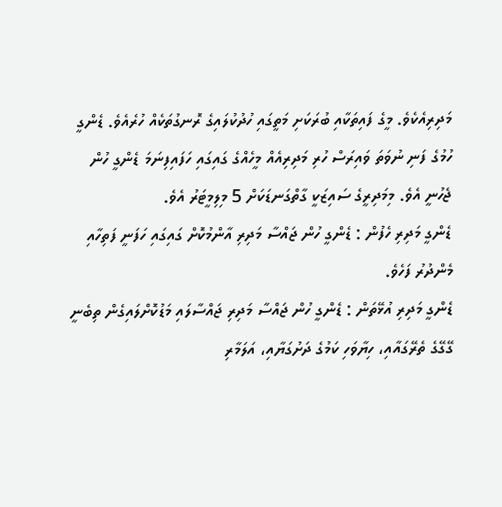މަދިރިއެކެވެ. މީގެ ފައިތަކާއި ބުރަކަށި މަތީގައި ހުދުކުލައިގެ ރޮނގުތަކެއް ހުރެއެވެ. ޑެންގީ ހުމުގެ ފަނި ނުވަތަ ވައިރަސް ހުރި މަދިރިއެއް މީހެއްގެ ގައިގައި ހަފައިފިނަމަ ޑެންގީ ހުން ޖެހުނީ އެވެ. މިމަދިރީގެ ސައިޒަކީ ގާތްގަނޑަކަށް 5 މިލިމީޓަރު އެވެ.
ޑެންގީ މަދިރި ހެފުން : ޑެންގީ ހުން ޖައްސާ މަދިރި އާންމުކޮށް ގައިގައި ހަފަނީ ފަތިހާއި މެންދުރު ފަހެވެ.
ޑެންގީ މަދިރި އުޅޭތަން : ޑެންގީ ހުން ޖައްސާ މަދިރި ޖައްސާލައި މަޑުކޮށްލައިގެން ތިބެނީ ގޭގޭގެ ތެރޭގައާއި، ހިޔާވަހި ކަމުގެ ދަށުގަޔާއި، އަލަމާރި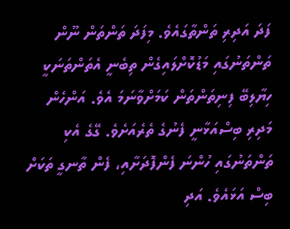ފަދަ އަދިރި ތަންތާގައެވެ. މިފަދަ ތަންތަން ނޫން ތަންތަނުގައި މަޑުކޮށްލައިގެން ތިބެނީ އެތަންތަނަކީ ހިޔާލިބޭ ފިނިތަންތަން ކަމަށްވާނަމަ އެވެ. އަންހެން މަދިރި ބިސްއަޅާނީ ފެނުގެ ތެރެއަށެވެ. ގޭގެ އެކި ތަންތަނުގައި ހުންނަ ފެންފޮދަށާއި، ފެން ތާނގީ ތަކަށް ބިސް އަޅައެވެ. އަދި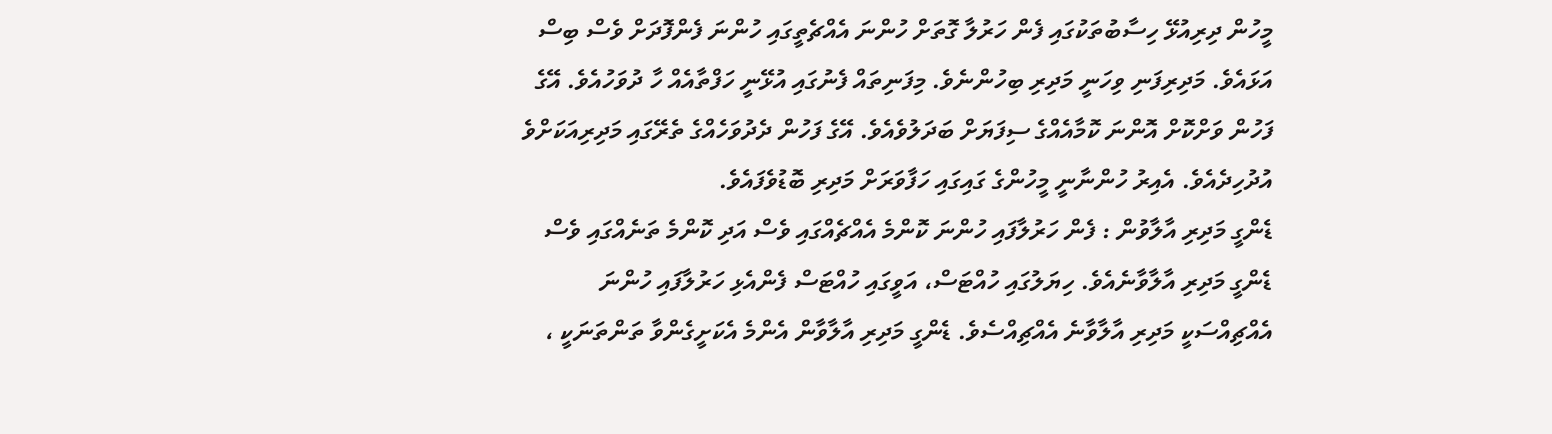މީހުން ދިރިއުޅޭ ހިސާބުތަކުގައި ފެން ހަރުލާ ގޮތަށް ހުންނަ އެއްޗެތީގައި ހުންނަ ފެންފޮދަށް ވެސް ބިސް އަޅައެވެ. މަދިރިފަނި ވިހަނީ މަދިރި ބިހުންނެވެ. މިފަނިތައް ފެނުގައި އުޅޭނީ ހަފްތާއެއް ހާ ދުވަހުއެވެ. އޭގެ ފަހުން ވަށްކޮށް އޮންނަ ކޮމާއެއްގެ ސިފަޔަށް ބަދަލުވެއެވެ. އޭގެ ފަހުން ދެދުވަހެއްގެ ތެރޭގައި މަދިރިއަކަށްވެ އުދުހިދެއެވެ. އެއިރު ހުންނާނީ މީހުންގެ ގައިގައި ހަފާވަރަށް މަދިރި ބޮޑުވެފައެވެ.
ޑެންގީ މަދިރި އާލާވުން : ފެން ހަރުލާފައި ހުންނަ ކޮންމެ އެއްޗެއްގައި ވެސް އަދި ކޮންމެ ތަނެއްގައި ވެސް ޑެންގީ މަދިރި އާލާވާނެއެވެ. ހިޔަލުގައި ހުއްޓަސް، އަވީގައި ހުއްޓަސް ފެންއެޅި ހަރުލާފައި ހުންނަ އެއްޗިއްސަކީ މަދިރި އާލާވާނެ އެއްޗިއްސެވެ. ޑެންގީ މަދިރި އާލާވާން އެންމެ އެކަށީގެންވާ ތަންތަނަކީ ،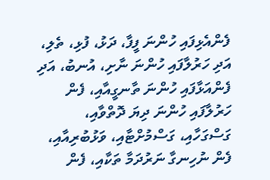ފެންއެޅިފައި ހުންނަ ފީފާ، ދަޅު، ފުޅި، ތެލި، އަދި ހަރުލާފައި ހުންނަ ނާށި، އުނބު، އަދި ފެންއަޅާފައި ހުންނަ ތާނގީއާއި، ފެން ހަރުލާފައި ހުންނަ ދިޔަ ދޮތްވާއި، ގަސްގަހާއި، ގަސްމުށްޓާއި، ވަޅުބުރިއާއި، ފެން ނުހިނގާ ނަރުދަމާ ތަކާއި، ފެން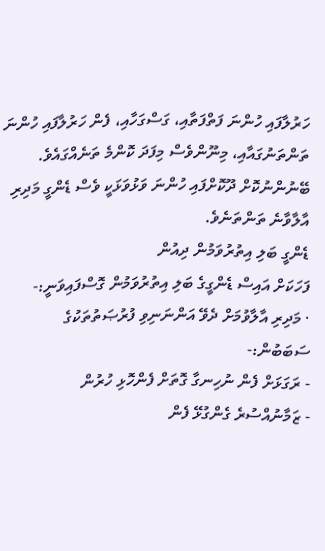ހަރުލާފައި ހުންނަ ފަތްފަތާއި، ގަސްގަހާއި، ފެން ހަރުލާފައި ހުންނަ ތަންތަނުގައާއި، މިނޫންވެސް މިފަދަ ކޮންމެ ތަނެއްގައެވެ. ބޭނުންނުކޮށް ދޫކޮށްފައި ހުންނަ ވަޅުވަޅަކީ ވެސް ޑެންގީ މަދިރި އާލާވާނެ ތަންތަނެވެ.
ޑެންގީ ބަލި އިތުރުވަމުން ދިއުން
ފަހަކަށް އައިސް ޑެންގީގެ ބަލި އިތުރުވަމުން ގޮސްފައިވަނީ:-
· މަދިރި އާލާވުމަށް ދެވޭ އަންނަނިވި ފުރުޞަތުތަކުގެ ސަބަބުން:-
- ރަގަޅަށް ފެން ނުހިނގާ ގޮތަށް ފެންހޮޅި ހުރުން
- ޒަމާނުއްސުރެ ގެންގުޅޭ ފެން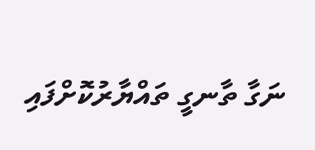ނަގާ ތާނގީ ތައްޔާރުކޮށްފައި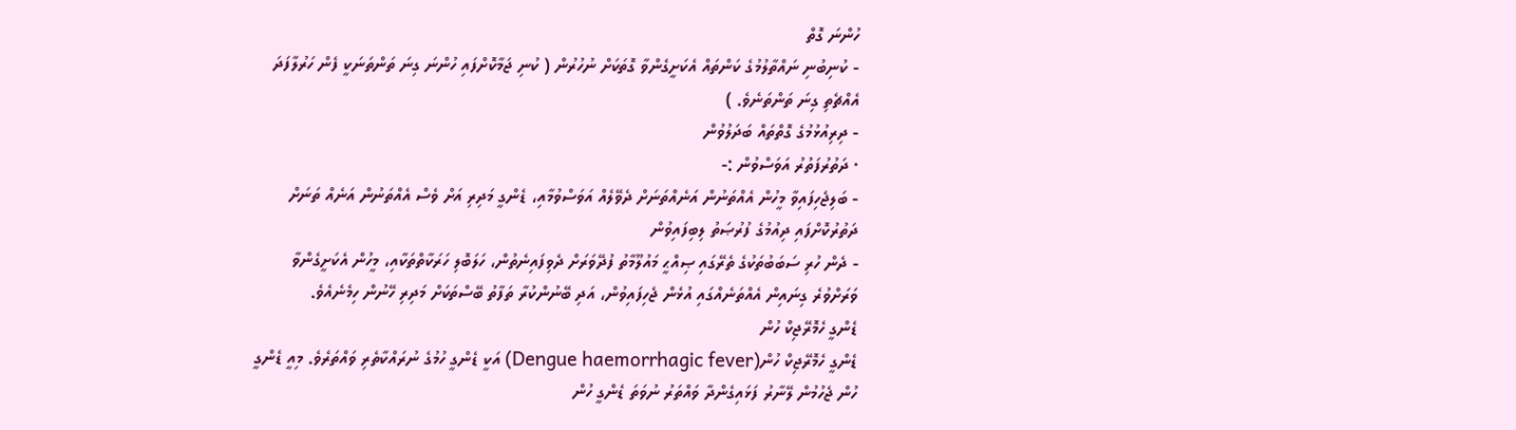ހުންނަ ގޮތް
- ކުނިބުނި ނައްތާލުމުގެ ކަންތައް އެކަށީގެންވާ ގޮތަކަށް ނުހުރުން ( ކުނި ޖަމާކޮށްފައި ހުންނަ ގިނަ ތަންތަނަކީ ފެން ހަރުލާފަދަ އެއްޗެތި ގިނަ ތަންތަނެވެ. )
- ދިރިއުޅުމުގެ ގޮތްތައް ބަދަލުވުން
· ދަތުރުފަތުރު އަވަސްވުން :-
- ބަލިޖެހިފައިވާ މީހުން އެއްތަނުން އަނެއްތަނަށް ދެވޭލެއް އަވަސްވުމާއި، ޑެންގީ މަދިރި އަށް ވެސް އެއްތަނުން އަނެއް ތަނަށް ދަތުރުކޮށްފައި ދިއުމުގެ ފުރުޞަތު ލިބިފައިވުން
- ދެން ހުރި ސަބަބުތަކުގެ ތެރޭގައި ޞިއްޙީ މައުލޫމާތު ފުދޭވަރަށް ދެވިފައިނެތުން، ހަލަބޮލި ހަރަކާތްތަކާއި، މީހުން އެކަށީގެންވާ ވަރަށްވުރެ ގިނައިން އެއްތަނެއްގައި އުޅެން ޖެހިފައިވުން، އަދި ބޭނުންކުރާ ތަފާތު ބޭސްތަކަށް މަދިރި ހޭނުން ހިމެނެއެވެ.
ޑެންގީ ހެމޮރޭޖިކް ހުން
ޑެންގީ ހެމޮރޭޖިކް ހުން(Dengue haemorrhagic fever) އަކީ ޑެންގީ ހުމުގެ ނުރައްކާތެރި ވައްތަރެވެ. މިއީ ޑެންގީ ހުން ޖެހުމުން ލޭނާރު ފަޅައިގެންދާ ވައްތަރު ނުވަތަ ޑެންގީ ހުން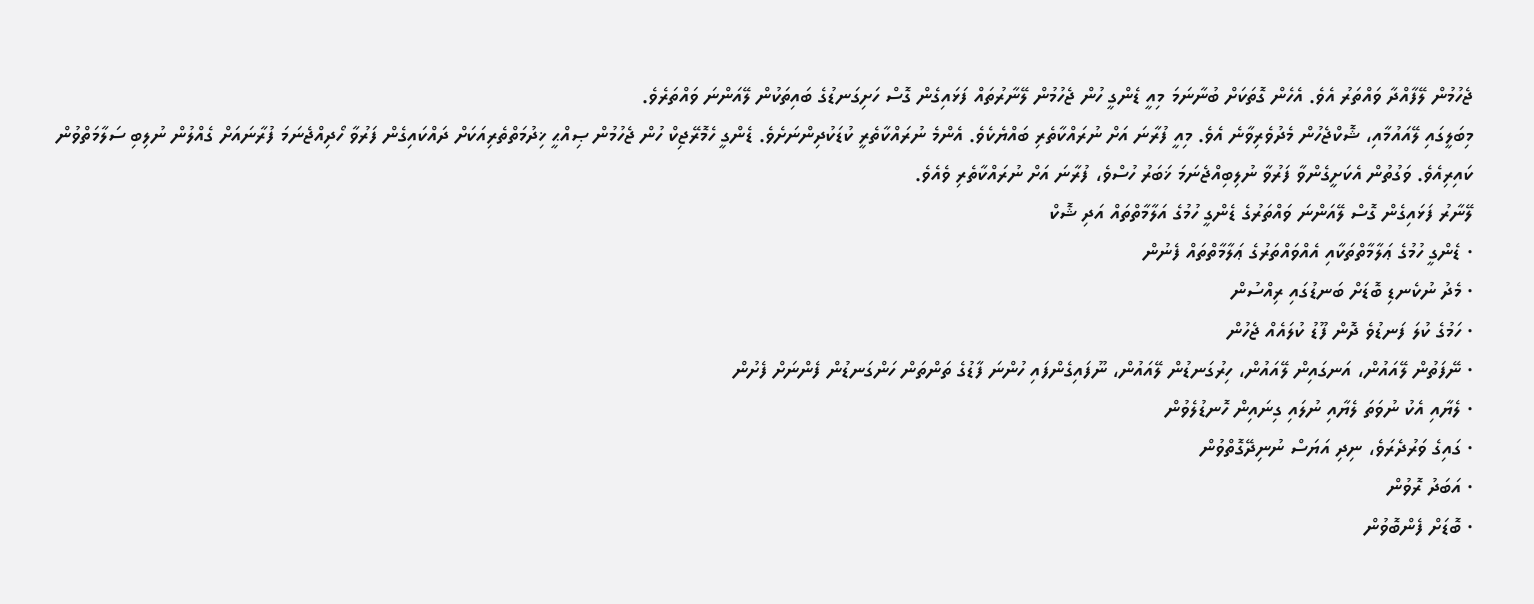ޖެހުމުން ލޭފާއްދާ ވައްތަރު އެވެ. އެހެން ގޮތަކަށް ބުނާނަމަ މިއީ ޑެންގީ ހުން ޖެހުމުން ލޭނާރުތައް ފަޅައިގެން ގޮސް ހަށިގަނޑުގެ ބައިތަކުން ލޭއަންނަ ވައްތަރެވެ.
މިބަލީގައި ލޭއައުމާއި، ޝޮކްޖެހުން މެދުވެރިވާނެ އެވެ. މިއީ ފުރާނަ އަށް ނުރައްކާތެރި ބައްޔެކެވެ. އެންމެ ނުރައްކާތެރީ ކުޑަކުދިންނަށެވެ. ޑެންގީ ހެމޮރޭޖިކް ހުން ޖެހުމުން ޞިއްޙީ ޚިދުމަތްތެރިއަކަށް ދައްކައިގެން ފަރުވާ ހޯދިއްޖެނަމަ ފުރާނައަށް ގެއްލުން ނުލިބި ސަލާމަތްވުން ކައިރިއެވެ. ވަގުތުން އެކަށީގެންވާ ފަރުވާ ނުލިބިއްޖެނަމަ ޚަބަރު ހުސްވެ، ފުރާނަ އަށް ނުރައްކާތެރި ވެއެވެ.
ލޭނާރު ފަޅައިގެން ގޮސް ލޭއަންނަ ވައްތަރުގެ ޑެންގީ ހުމުގެ އަލާމާތްތައް އަދި ޝޮކް
· ޑެންގީ ހުމުގެ ޢަލާމާތްތަކާއި އެއްވައްތަރުގެ ޢަލާމާތްތައް ފެނުން
· މެދު ނުކެނޑި ބޮޑަށް ބަނޑުގައި ރިއްސުން
· ހަމުގެ ކުލަ ފަނޑުވެ ދޮން ފޫޑު ކުލައެއް ޖެހުން
· ނޭފަތުން ލޭއައުން، އަނގައިން ލޭއައުން، ހިރުގަނޑުން ލޭއައުން، ނޫފައިގެންފައި ހުންނަ ފާޑުގެ ތަންތަން ހަންގަނޑުން ފެންނަށް ފެށުން
· ލެޔާއި އެކު ނުވަތަ ލެޔާއި ނުލައި ގިނައިން ހޮނޑުލެވުން
· ގައިގެ ވަރުދެރަވެ، ނިދި އަޔަސް ނުނިދޭގޮތްވުން
· އަބަދު ރޮވުން
· ބޮޑަށް ފެންބޮވުން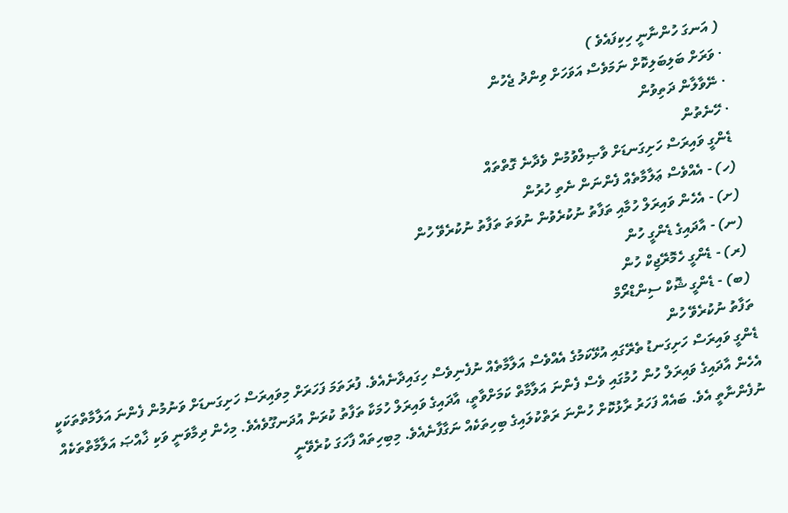( އަނގަ ހުންނާނީ ހިކިފައެވެ )
· ވަރަށް ބަލިބަލިކޮށް ނަމަވެސް އަވަހަށް ވިންދު ޖެހުން
· ނޭވާލާން ދަތިވުން
· ހޭނެތުން
ޑެންގީ ވައިރަސް ހަށިގަނޑަށް ވާޞިލްވުމުން ވެދާނެ ގޮތްތައް
(ހ) - އެއްވެސް ޢަލާމާތެއް ފެންނަން ނެތި ހުރުން
(ށ) - އެހެން ވައިރަލް ހުމާއި ތަފާތު ނުކުރެވުން ނުވަތަ ތަފާތު ނުކުރެވޭ ހުން
(ނ) - އާދައިގެ ޑެންގީ ހުން
(ރ) - ޑެންގީ ހެމޮރޭޖިކް ހުން
(ބ) - ޑެންގީ ޝޮކް ސިންޑްރޯމް
ތަފާތު ނުކުރެވޭ ހުން
ޑެންގީ ވައިރަސް ހަށިގަނޑު ތެރޭގައި އުޅޭކަމުގެ އެއްވެސް އަލާމާތެއް ނުފެނިވެސް ހިގައިދާނެއެވެ. ފުރަތަމަ ފަހަރަށް މިވައިރަސް ހަށިގަނޑަށް ވަނުމުން ފެންނަ އަލާމާތްތަކަކީ އެހެން އާދައިގެ ވައިރަލް ހުން ހުމުގައި ވެސް ފެންނަ އަލާމާތް ކަމަށްވާތީ، އާދައިގެ ވައިރަލް ހުމަކާ ތަފާތު ކުރަން އުދަނގޫވެއެވެ. މިހެން ދިމާވަނީ ވަކި ޚާއްޞަ އަލާމާތްތަކެއް ނުފެންނާތީ އެވެ. ބައެއް ފަހަރު ރާޅުކޮށް ހުންނަ ރަތްކުލައިގެ ބިހިތަކެއް ނަގާފާނެއެވެ. މިބިހިތައް ފާހަގަ ކުރެވޭނީ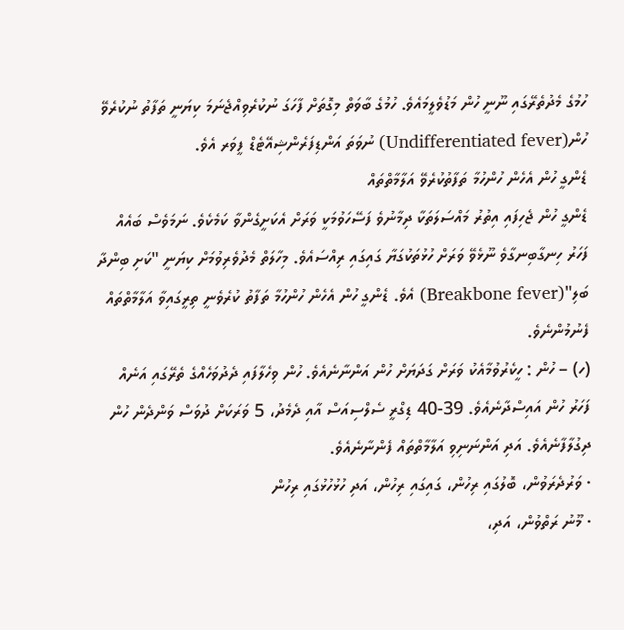ހުމުގެ މެދުތެރޭގައި ނޫނީ ހުން މަޑުވެލީމައެވެ. ހުމުގެ ބާވަތް މިގޮތަށް ފާހަގަ ނުކުރެވިއްޖެނަމަ ކިޔަނީ ތަފާތު ނުކުރެވޭ ހުން(Undifferentiated fever) ނުވަތަ އަންޑިފަރެންޝިއޭޓެޑް ފީވަރ އެވެ.
ޑެންގީ ހުން އެހެން ހުންހުމާ ތަފާތުކުރެވޭ އަލާމާތްތައް
ޑެންގީ ހުން ޖެހިފައި އިތުރު މައްސަލަތަކާ ދިމާނުވެ ފަސޭހަވުމަކީ ވަރަށް އެކަށީގެންވާ ކަމެކެވެ. ނަމަވެސް ބައެއް ފަހަރު ހިނގާބިނގާވެ ނޫޅެވޭ ވަރަށް ހުޅުތަކުގަޔާ ގައިގައި ރިއްސައެވެ. މިހާލަތް މެދުވެރިވުމަށް ކިޔަނީ "ކަށި ބިންދާ ބަލި"(Breakbone fever) އެވެ. ޑެންގީ ހުން އެހެން ހުންހުމާ ތަފާތު ކުރެވެނީ ތިރީގައިވާ އަލާމާތްތައް ފެނުމުންނެވެ.
(ހ) – ހުން : ހީކެރުވުމާއެކު ވަރަށް ގަދަޔަށް ހުން އަންނާނެއެވެ. ހުން ވިހެލާފައި ދެދުވަހެއްގެ ތެރޭގައި އަނެއް ފަހަރު ހުން އައިސްދާނެއެވެ. 39-40 ޑިގްރީ ސެލްސިއަސް އާއި ދެމެދު، 5 ވަރަކަށް ދުވަސް ވަންދެން ހުން ދިގުލާފާނެއެވެ. އަދި އަންނަނިވި އަލާމާތްތައް ފެންނާނެއެވެ.
· ވަރުދެރަވުން، ބޮލުގައި ރިހުން، ގައިގައި ރިހުން، އަދި ހުޅުހުޅުގައި ރިހުން
· މޫނު ރަތްވުން، އަދި،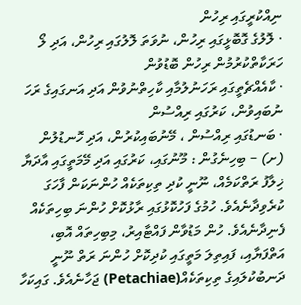ނިއްކުރީގައި ރިހުން
· ލޮލުގެ ގޮބޮޅީގައި ރިހުން، ނުވަތަ ލޮލުގައި ރިހުން، އަދި ލޯ ހަރަކާތްކުރުމުން ރިހުން ބޮޑުވުން
· ކާއެއްޗެތީގައި ރަހަނުލުމާއި ކާހިތްނުވުން އަދި އަނގައިގެ ރަހަ ނުބައިވުން، ކަރުގައި ރިއްސުން
· ބަނޑުގައި ރިއްސުން ، މޭނުބައިކުރުން، އަދި ހޮނޑުލުން
(ށ) – ބިހިނެގުން : މޫނުގައި، ކަރުގައި އަދި މޭމަތީގައި އާދަޔާ ޚިލާފު ރަތްކަމެއް، ނޫނީ ކުދި ތިކިތަކެއް ހުންނަކަން ފާހަގަ ކުރެވިދާނެއެވެ. ހުމުގެ ފަހުކޮޅުގައި ރާޅުކޮށް ހުންނަ ބިހިތަކެއް ފެނިދާނެއެވެ. ހުން މަޑުވާން ފައްޓާއިރު، މިބިހިތައް އޮބި، އަތްފަޔާއި، ފައިތިލަ މަތީގައި ކުދިކޮށް ހުންނަ ރަތް ނޫނީ ދަނބުކުލައިގެ ތިކިތަކެއް(Petachiae) ޖަހާނެއެވެ. ގައިކަހާ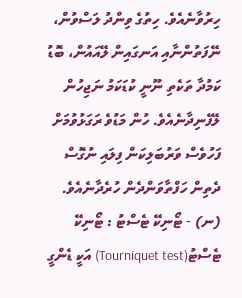ހިރުވާނެއެވެ. ހިތުގެ ވިންދު ލަސްވުން، ނޭފަތުންނާއި އަނގައިން ލޭއައުން، ބޮޑު ކަމުދާ ތަކެތި ނޫނީ ކުޑަކަމު ނަޖިހުން ލޭފެނިދާނެއެވެ. ހުން މަޑުވެ ރަގަޅުވުމަށް ފަހުވެސް ވަރުބަލިކަން ފިލައި ނުގޮސް ދެތިން ހަފްތާވަންދެން ހުރެދާނެއެވެ.
(ނ) - ޓޯނިކޭ ޓެސްޓު : ޓޯނިކޭ ޓެސްޓު(Tourniquet test) އަކީ ޑެންގީ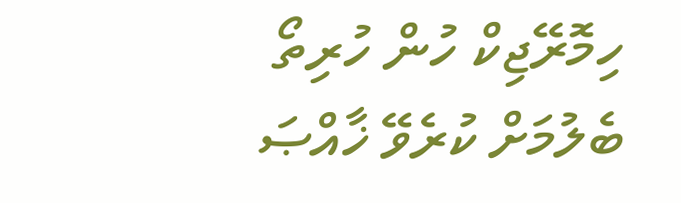ހިމޮރޭޖިކް ހުން ހުރިތޯ ބެލުމަށް ކުރެވޭ ޚާއްޞަ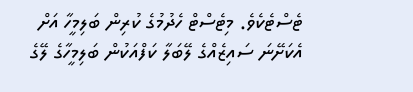ޓެސްޓެކެވެ. މިޓެސްޓް ހެދުމުގެ ކުރިން ބަލިމީހާ އަށް އެކަށޭނަ ސައިޒެއްގެ ލޭބަލާ ކަފްއަކުން ބަލިމީހާގެ ލޭގެ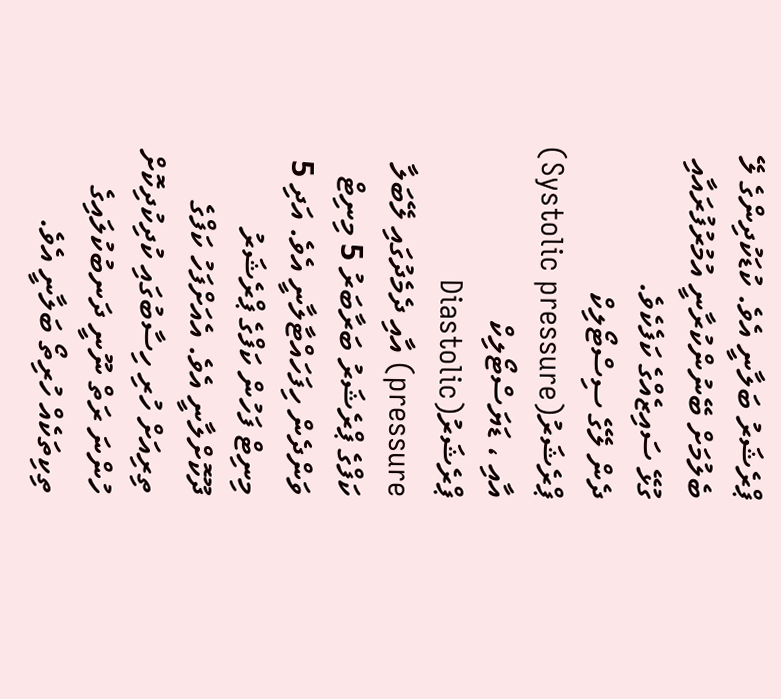ޕްރެޝަރު ބަލާނީ އެވެ. ކުޑަކުދިންގެ ލޭ ބެލުމަށް ބޭނުންކުރާނީ އުމުރުފުރައާއި ގުޅޭ ސައިޒެއްގެ ކަފެކެވެ.
ދެން ލޭގެ ސިސްޓޯލިކް ޕްރެޝަރު(Systolic pressure) އާއި ، ޑަޔަސްޓޯލިކް ޕްރެޝަރު(Diastolic pressure) އާއި ދެމެދުގައި ލޭބަލާ ކަފްގެ ޕްރެޝަރު ބަރާބަރު 5 މިނިޓް ވަންދެން ހިފަހައްޓާލާނީ އެވެ. އަދި 5 މިނިޓް ފަހުން ކަފްގެ ޕްރެޝަރު ދޫކޮށްލާނީ އެވެ. އެއަށްފަހު ކަފްގެ ތިރިއަށް ހުރި ހިސާބުގައި ކުދިކުދިކޮށް ހުންނަ ރަތް ނޫނީ ދަނބުކުލައިގެ ތިކިތަކެއް ހުރިތޯ ބަލާނީ އެވެ.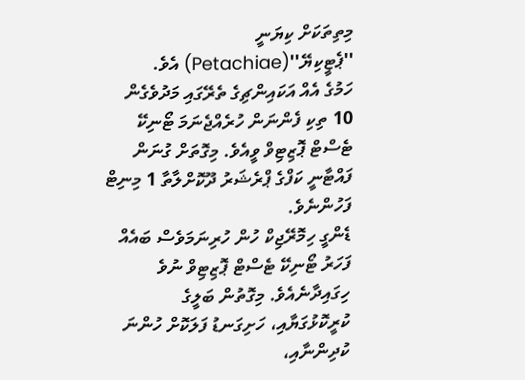މިތިތަކަށް ކިޔަނީ ''ޕެޓީކިޔޭ''(Petachiae) އެވެ.
ހަމުގެ އެއް އަކައިންޗިގެ ތެރޭގައި މަދުވެގެން 10 ތިކި ފެންނަން ހުރެއްޖެނަމަ ޓޯނިކޭ ޓެސްޓް ޕޮޒިޓިވް ވީއެވެ. މިގޮތަށް ގުނަން ފައްޓާނީ ކަފްގެ ޕްރެޝަރު ދޫކޮށްލާތާ 1 މިނިޓް ފަހުންނެވެ.
ޑެންގީ ހިމޮރޭޖިކް ހުން ހުރިނަމަވެސް ބައެއް ފަހަރު ޓޯނިކޭ ޓެސްޓް ޕޮޒިޓިވް ނުވެ ހިގައިދާނެއެވެ. މިގޮތުން ބަލީގެ ކުރީކޮޅުގަޔާއި، ހަށިގަނޑު ފަލަކޮށް ހުންނަ ކުދިންނާއި،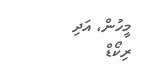މީހުން، އަދި ރިކޯޑް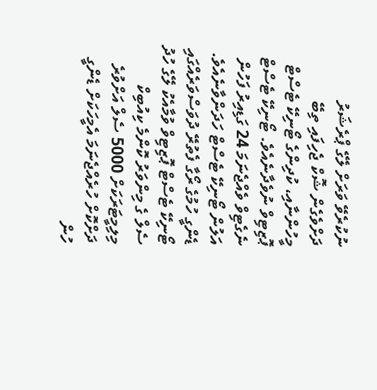ނުކުރެވޭ ވަރަށް ލޭގެ ޕްރެޝަރު ދަށްވެގެން ޝޮކް ޖެހިފައި ތިބޭ މީހުންނާއި، ކުދިންގެ ޓޯނިކޭ ޓެސްޓް ޕޮޒިޓިވް ނުވެދާނެއެވެ. ޓޯނިކޭ ޓެސްޓް ނެގެޓިވް ވެއްޖެނަމަ 24 ގަޑިއިރު ފަހުން އަލުން ޓޯނިކޭ ޓެސްޓް ހަދަންވާނެއެވެ.
ޑެންގީ ހުމުގެ ރޯގާ ފެތުރޭ ދުވަސްވަރެއްގައި ޓޯނިކޭ ޓެސްޓް ޕޮޒިޓިވް ވުމާއެކު ލޭގެ ހުދު ސެލް ގެ މިންވަރު ކޮންމެ ކިއުބިކް މިލިމީޓަރަކަށް 5000 ސެލް އަށްވުރެ ދަށްކޮށް ހުރެއްޖެނަމަ އެމީހަކަށް ޑެންގީ ހުން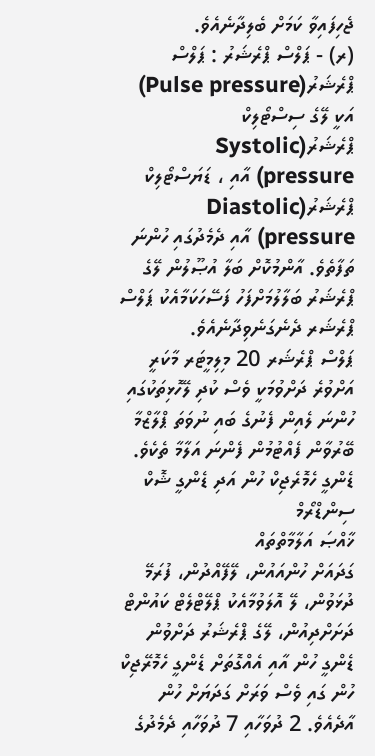ޖެހިފައިވާ ކަމަށް ބެލިދާނެއެވެ.
(ރ) - ޕަލްސް ޕްރެޝަރު : ޕަލްސް ޕްރެޝަރު(Pulse pressure) އަކީ ލޭގެ ސިސްޓޯލިކް ޕްރެޝަރު(Systolic pressure) އާއި ، ޑަޔަސްޓޯލިކް ޕްރެޝަރު(Diastolic pressure) އާއި ދެމެދުގައި ހުންނަ ތަފާތެވެ. އާންމުކޮށް ބަލާ އުޞޫލުން ލޭގެ ޕްރެޝަރު ބަލާލުމަށްފަހު ފަސޭހަކަމާއެކު ޕަލްސް ޕްރެޝަރ ދެނެގަނެވިދާނެއެވެ.
ޕަލްސް ޕްރެޝަރ 20 މިލިމީޓަރ މާކަރީ އަށްވުރެ ދަށްވުމަކީ ވެސް ކުދި ލޭހޮޅިތަކުގައި ހުންނަ ލެއިން ފެނުގެ ބައި ނުވަތަ ޕްލާޒްމާ ބޭރުވާން ފެއްޓުމުން ފެންނަ އަލާމާ ތެކެވެ.
ޑެންގީ ހެމޮރެޖިކް ހުން އަދި ޑެންގީ ޝޮކް ސިންޑްރޯމް
ޚާއްޞަ އަލާމާތްތައް
ގަދައަށް ހުންއައުން، ލޭފޭއްދުން، ފުރަމޭ ދުޅަވުން، ލޭ އޮލަވުމާއެކު ޕްލޭޓްލެޓް ކައުންޓް ދަށަށްދިއުން، ލޭގެ ޕްރެޝަރު ދަށްވުން
ޑެންގީ ހުން އާއި އެއްގޮތަށް ޑެންގީ ހެމޮރޭޖިކް ހުން ގައި ވެސް ވަރަށް ގަދަޔަށް ހުން އާދެއެވެ. 2 ދުވަހާއި 7 ދުވަހާއި ދެމެދުގެ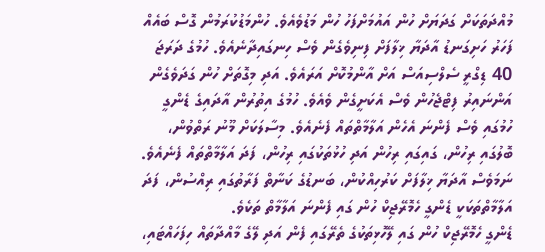މުއްދަތަކަށް ގަދަޔަށް ހުން އައުމަށްފަހު ހުން މަޑުވެއެވެ. ހުންމަޑުކުރަމުން ގޮސް ބައެއް ފަހަރު ހަށިގަނޑު އާދަޔާ ޚިލާފަށް ފިނިވެގެން ވެސް ހިނގައިދާނެއެވެ. ހުމުގެ ދަރަޖަ 40 ޑިގްރީ ސެލްސިއަސް އަށް އާންމުކޮށް އަރައެވެ. އަދި މިގޮތަށް ހުން ގަދަވެގެން އަންނައިރު ފިޓްޖެހުން ވެސް އެކަށީގެން ވެއެވެ. ހުމުގެ އިތުރުން އާދައިގެ ޑެންގީ ހުމުގައި ވެސް ފެންނަ އެހެން އަލާމާތްތައް ފެނެއެވެ. މިސާލަކަށް މޫނު ރަތްވުން، ބޮލުގައި ރިހުން، ގައިގައި ރިހުން އަދި ހުޅުތަކުގައި ރިހުން، ފަދަ އަލާމާތްތައް ފެނެއެވެ. ނަމަވެސް އާދަޔާ ޚިލާފަށް ކަރުހިއްކުން، ބަނޑުގެ ކަނާތް ފަރާތުގައި ރިއްސުން، ފަދަ އަލާމާތްތަކަކީ ޑެންގީ ހެމޮރޭޖިކް ހުން ގައި ފެންނަ އަލާމާތް ތަކެވެ.
ޑެންގީ ހެމޮރޭޖިކް ހުން ގައި ލޭހޮޅިތަކުގެ ތެރޭގައި ފެން އަދި ލޭގެ މާއްދާތައް ހިފަހައްޓައި،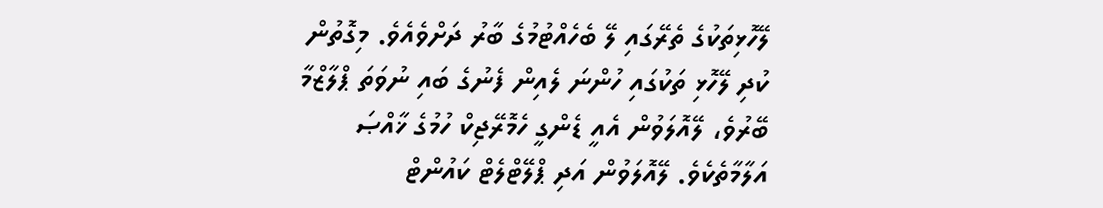ލޭހޮޅިތަކުގެ ތެރޭގައި ލޭ ބެހެއްޓުމުގެ ބާރު ދަށްވެއެވެ. މިގޮތުން ކުދި ލޭހޮޅި ތަކުގައި ހުންނަ ލެއިން ފެނުގެ ބައި ނުވަތަ ޕްލާޒްމާ ބޭރުވެ، ލޭއޮލަވުން އެއީ ޑެންގީ ހެމޮރޭޖިކް ހުމުގެ ޚާއްޞަ އަލާމާތެކެވެ. ލޭއޮލަވުން އަދި ޕްލޭޓްލެޓް ކައުންޓް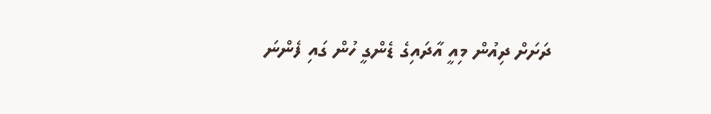ދަށަށް ދިއުން މިއީ އާދައިގެ ޑެންގީ ހުން ގައި ފެންނަ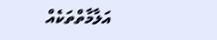އަލާމާތްތަކެއް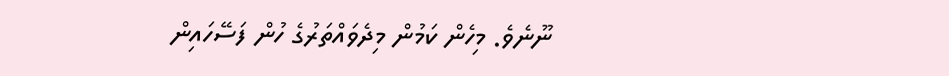ނޫނެވެ. މިހެން ކަމުން މިދެވައްތަރުގެ ހުން ފަސޭހައިން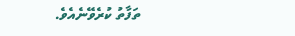ތަފާތު ކުރެވޭނެއެވެ.